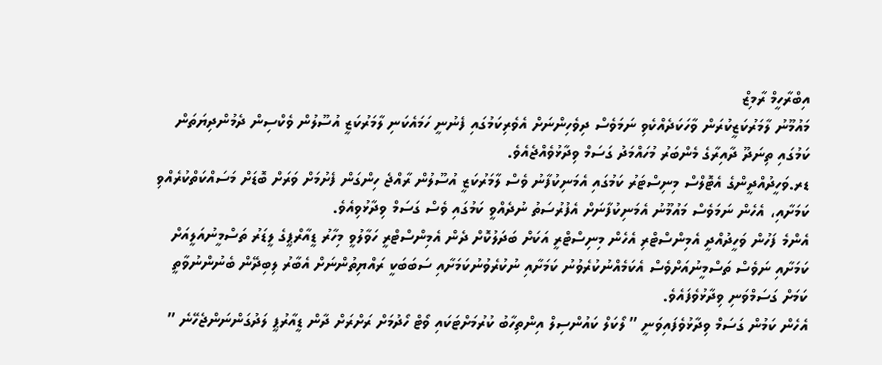އިބްރާހީމް ރާމިޒް
މައުމޫނު ލާމަރުކަޒީކުރަން ވާހަކަދެއްކެވި ނަމަވެސް ދިވެހިންނަށް އެވެރިކަމުގައި ފެނުނީ ހަމައެކަނި ލާމަރުކަޒީ އުސޫލުން ވެކްސިން ދެމުންދިޔަތަން ކަމުގައި ތިނަދޫ ދާއިރާގެ މެންބަރު މުހައްމަދު ގަސަމް ވިދާޅުވެއްޖެއެވެ.
ޑރ.ވަހީދުއްދީންގެ އެޓޮލްސް މިނިސްޓަރު ކަމުގައި އެމަނިކުފާނު ވެސް ލާމަރުކަޒީ އުސޫލުން ރާއްޖެ ހިންގަން ފެށުމަށް ވަރަށް ބޮޑަށް މަސައްކަތްކުރެއްވި ކަމަށާއި، އެހެން ނަމަވެސް މައުމޫނު އެމަނިކުފާނަށް އެފުރުސަތު ނުދެއްވީ ކަމުގައި ވެސް ގަސަމް ވިދާޅުވިއެވެ.
އެންމެ ފަހުން ވަހީދުއްދީ އެމިންސްޓްރި އެހެން މިނިސްޓްރީ އަކަށް ބަދަލުކޮށް ދެން އެމިންސްޓްރީ ހަވާލުވީ މިހާރު ޑީއާރްޕީގެ ލީޑަރު ތަސްމީނުއަލީއަށް ކަމަށާއި ނަވެސް ތަސްމީނުއަށްވެސް އެކަމެއްނުކުރެވުނު ކަމަށާއި ނުކުރެވުނުކަމަށާއި ސަބަބަކީ ރައްޔިތުންނަށް އެބާރު ލިބިދޭން ބެނުންނުވާތީ ކަމަށް ގަސަމްވަނި ވިދާޅުވެފައެވެ.
އެހެން ކަމުން ގަސަމް ވިދާޅުވެފައިވަނީ ” ލޯކަލް ކައުންސިލް އިންތިހާބު ކުރުމަށްޓަކައި ވޯޓް ހޯދުމަށް ރަށްރަށް ދާން ޑީއާރުޕީ ލަދުގަންނަންޖެހޭނެ ”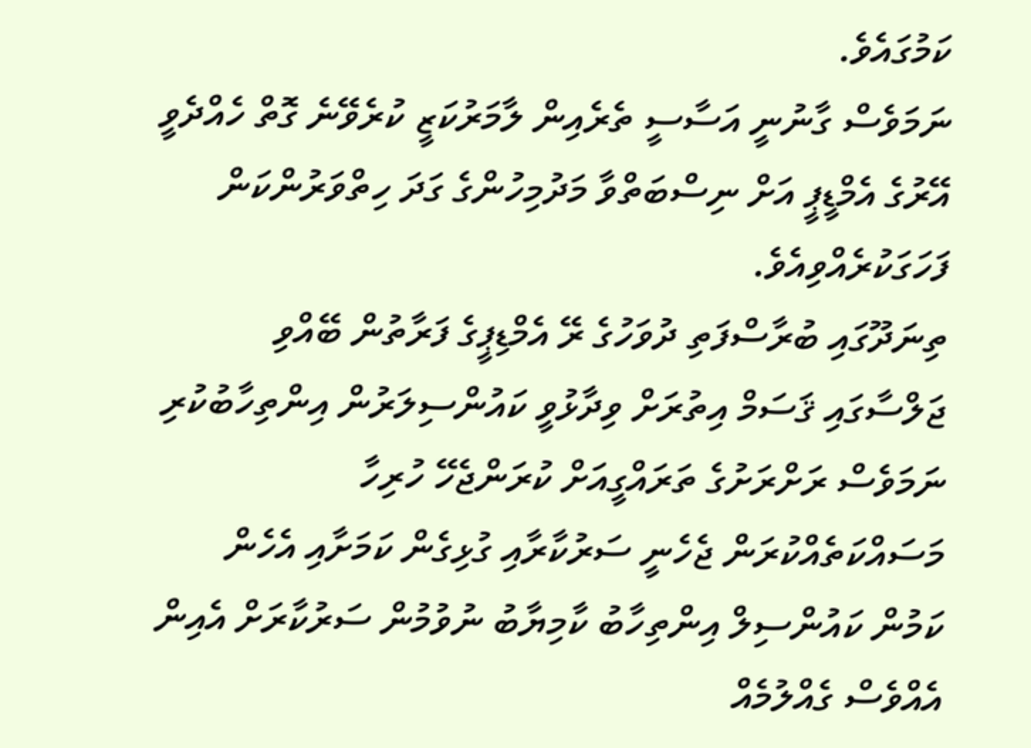ކަމުގައެވެ.
ނަމަވެސް ގާނުނީ އަސާސީ ތެރެއިން ލާމަރުކަޒީ ކުރެވޭނެ ގޮތް ހެއްދެވީ އޭރުގެ އެމްޑީޕީ އަށް ނިސްބަތްވާ މަދުމިހުންގެ ގަދަ ހިތްވަރުންކަން ފަހަގަކުރެއްވިއެވެ.
ތިނަދޫގައި ބުރާސްފަތި ދުވަހުގެ ރޭ އެމްޑިޕީގެ ފަރާތުން ބޭއްވި ޖަލްސާގައި ޤަސަމް އިތުރަށް ވިދާޅުވީ ކައުންސިލަރުން އިންތިހާބުކުރި ނަމަވެސް ރަށްރަށުގެ ތަރައްގީއަށް ކުރަންޖެހޭ ހުރިހާ މަސައްކަތެއްކުރަން ޖެހެނީ ސަރުކާރާއި ގުޅިގެން ކަމަށާއި އެހެން ކަމުން ކައުންސިލް އިންތިހާބު ކާމިޔާބު ނުވުމުން ސަރުކާރަށް އެއިން އެއްވެސް ގެއްލުމެއް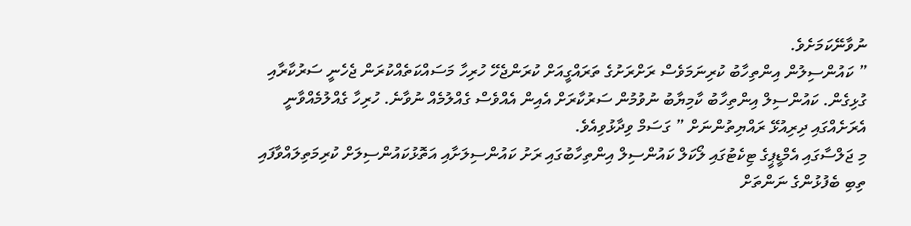ނުވާނޭކަމަށެވެ.
” ކައުންސިލުން އިންތިހާބު ކުރިނަމަވެސް ރަށްރަށުގެ ތަރައްގީއަށް ކުރަންޖެހޭ ހުރިހާ މަސައްކަތެއްކުރަން ޖެހެނީ ސަރުކާރާއި ގުޅިގެން. ކައުންސިލް އިންތިހާބު ކާމިޔާބު ނުވުމުން ސަރުކާރަށް އެއިން އެއްވެސް ގެއްލުމެއް ނުވާނެ. ހުރިހާ ގެއްލުމެއްވާނީ އެރަށެއްގައި ދިރިއުޅޭ ރައްޔިތުންނަށް ” ގަސަމް ވިދާޅުވިއެވެ.
މި ޖަލްސާގައި އެމްޑީޕީގެ ޓިކެޓުގައި ލޯކަލް ކައުންސިލް އިންތިހާބުގައި ރަށު ކައުންސިލަށާއި އަތޮޅުކައުންސިލަށް ކުރިމަތިލައްވާފައި ތިބި ބެފުޅުންގެ ނަންތަށް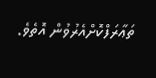ތަޢާރަފްކޮށްއެރުވުން އޮތެވެ.